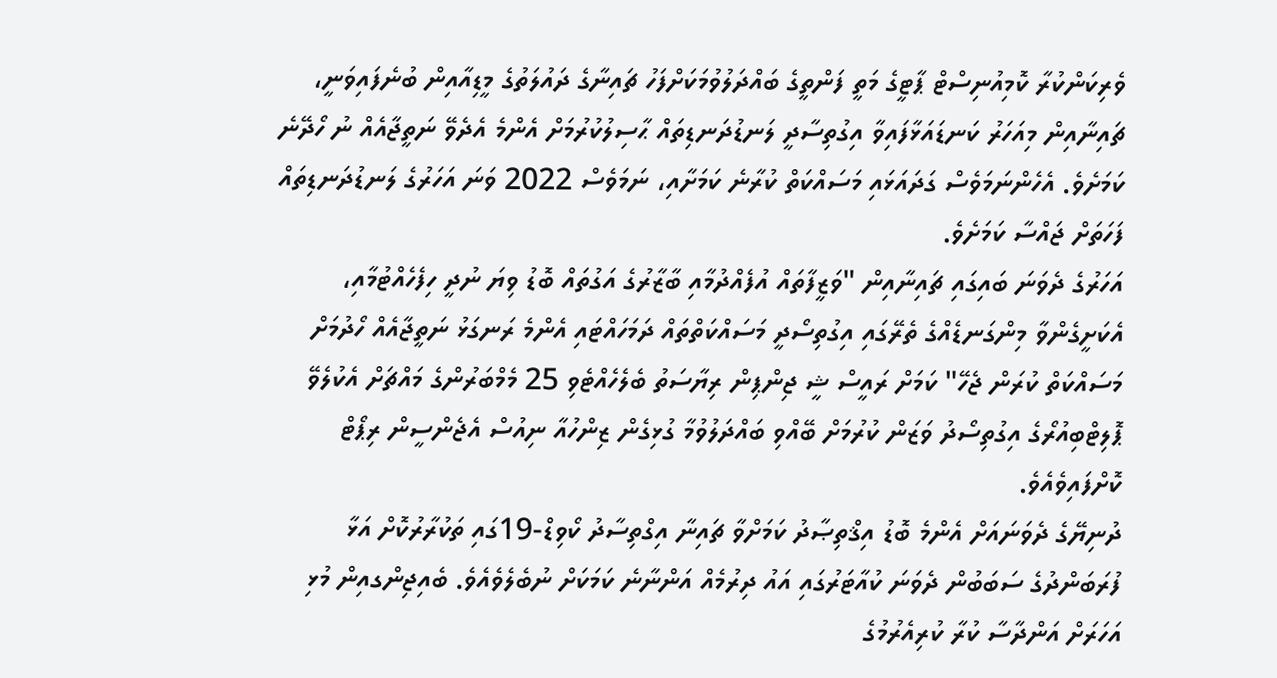ވެރިކަންކުރާ ކޮމިއުނިސްޓް ޕާޓީގެ މަތީ ފަންތީގެ ބައްދަލުވުމަކަށްފަހު ޗައިނާގެ ދައުލަތުގެ މީޑިއާއިން ބުނެފައިވަނީ، ޗައިނާއިން މިއަހަރު ކަނޑައަޅާފައިވާ އިގުތިސާދީ ލަނޑުދަނޑިތައް ޙާސިލުކުރުމަށް އެންމެ އެދެވޭ ނަތީޖާއެއް ނު ހޯދޭނެ ކަމަށެވެ. އެހެންނަމަވެސް ގަދައަޅައި މަސައްކަތް ކުރާނެ ކަމަށާއި، ނަމަވެސް 2022 ވަނަ އަހަރުގެ ލަނޑުދަނޑިތައް ފަހަތަށް ޖައްސާ ކަމަށެވެ.
އަހަރުގެ ދެވަނަ ބައިގައި ޗައިނާއިން "ވަޒީފާތައް އުފެއްދުމާއި ބާޒާރުގެ އަގުތައް ބޮޑު ވިޔަ ނުދީ ހިފެހެއްޓުމާއި، އެކަށީގެންވާ މިންގަނޑެއްގެ ތެރޭގައި އިގުތިސޯދީ މަސައްކަތްތައް ދަމަހައްޓައި އެންމެ ރަނގަޅު ނަތީޖާއެއް ހޯދުމަށް މަސައްކަތް ކުރަން ޖެހޭ" ކަމަށް ރައީސް ޝީ ޖިންޕިން ރިޔާސަތު ބެލެހެއްޓެވި 25 މެމްބަރުންގެ މައްޗަށް އެކުލެވޭ ޕޮލިޓްބިއުރޯގެ އިގުތިސޯދު ވަޒަން ކުރުމަށް ބޭއްވި ބައްދަލުވުމާ ގުޅިގެން ޒިންހުއާ ނިއުސް އެޖެންސީން ރިޕޯޓް ކޮށްފައިވެއެވެ.
ދުނިޔޭގެ ދެވަނައަށް އެންމެ ބޮޑު އިޤްތިޞާދު ކަމަށްވާ ޗައިނާ އިގްތިސާދު ކޯވިޑް-19ގައި ތަކުރާރުކޮށް އަޅާ ފުރަބަންދުގެ ސަބަބުން ދެވަނަ ކުއާޓަރުގައި އައު ދިރުމެއް އަންނާނެ ކަމަކަށް ނުބެލެވެއެވެ. ބެއިޖިންގއިން މުޅި އަހަރަށް އަންދާސާ ކުރާ ކުރިއެރުމުގެ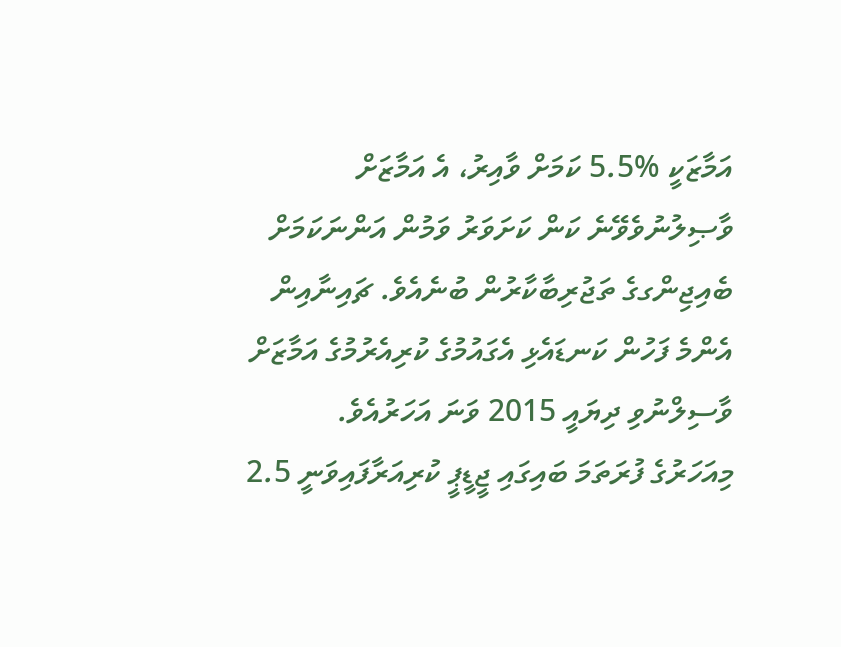އަމާޒަކީ %5.5 ކަމަށް ވާއިރު، އެ އަމާޒަށް ވާޞިލުނުވެވޭނެ ކަން ކަށަވަރު ވަމުން އަންނަކަމަށް ބެއިޖިންގގެ ތަޖުރިބާކާރުން ބުނެއެވެ. ޗައިނާއިން އެންމެ ފަހުން ކަނޑައެޅި އެގައުމުގެ ކުރިއެރުމުގެ އަމާޒަށް ވާސިލްނުވި ދިޔައީ 2015 ވަނަ އަހަރުއެވެ.
މިއަހަރުގެ ފުރަތަމަ ބައިގައި ޖީޑީޕީ ކުރިއަރާފައިވަނީ 2.5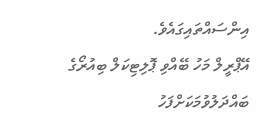އިންސައްތައިގައެވެ.
އޭޕްރީލް މަހު ބޭއްވި ޕޮލިޓިކަލް ބިއުރޯގެ ބައްދަލުވުމަކަށްފަހު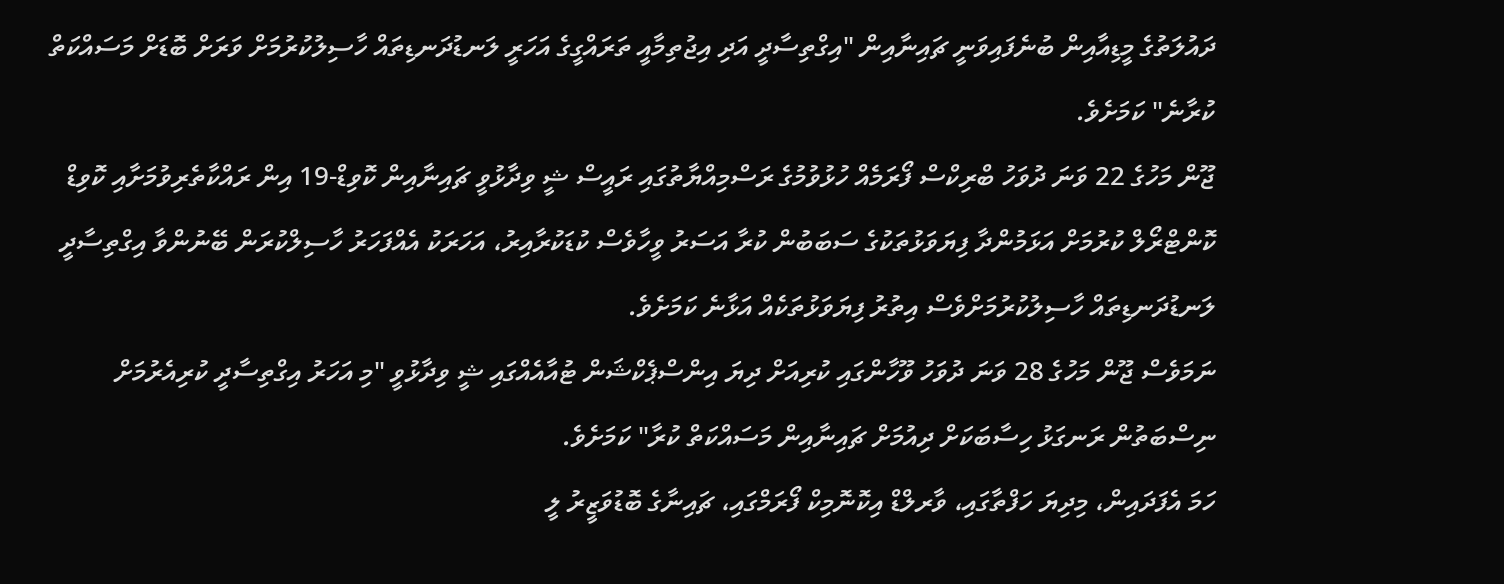ދައުލަތުގެ މީޑިއާއިން ބުނެފައިވަނީ ޗައިނާއިން "އިގްތިސާދީ އަދި އިޖުތިމާއީ ތަރައްގީގެ އަހަރީ ލަނޑުދަނޑިތައް ހާސިލުކުރުމަށް ވަރަށް ބޮޑަށް މަސައްކަތް ކުރާނެ" ކަމަށެވެ.
ޖޫން މަހުގެ 22 ވަނަ ދުވަހު ބްރިކްސް ފޯރަމެއް ހުޅުވުމުގެ ރަސްމިއްޔާތުގައި ރައީސް ޝީ ވިދާޅުވީ ޗައިނާއިން ކޮވިޑް-19 އިން ރައްކާތެރިވުމަށާއި ކޮވިޑް ކޮންޓްރޯލް ކުރުމަށް އަޅަމުންދާ ފިޔަވަޅުތަކުގެ ސަބަބުން ކުރާ އަސަރު ވީހާވެސް ކުޑަކުރާއިރު، އަހަރަކު އެއްފަހަރު ހާސިލްކުރަން ބޭނުންވާ އިގްތިސާދީ ލަނޑުދަނޑިތައް ހާސިލުކުރުމަށްވެސް އިތުރު ފިޔަވަޅުތަކެއް އަޅާނެ ކަމަށެވެ.
ނަމަވެސް ޖޫން މަހުގެ 28 ވަނަ ދުވަހު ވޫހާންގައި ކުރިއަށް ދިޔަ އިންސްޕެކްޝަން ޓުއާއެއްގައި ޝީ ވިދާޅުވީ "މި އަހަރު އިގްތިސާދީ ކުރިއެރުމަށް ނިސްބަތުން ރަނގަޅު ހިސާބަކަށް ދިއުމަށް ޗައިނާއިން މަސައްކަތް ކުރާ" ކަމަށެވެ.
ހަމަ އެފަދައިން، މިދިޔަ ހަފްތާގައި، ވާރލްޑް އިކޮނޮމިކް ފޯރަމްގައި، ޗައިނާގެ ބޮޑުވަޒީރު ލީ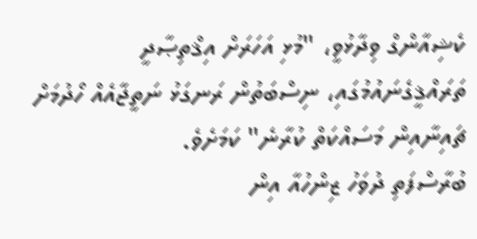ކެޝިއާންގް ވިދާޅުވީ، "މުޅި އަހަރަށް އިޤްތިޞާދީ ތަރައްޤީގެނައުމުގައި، ނިސްބަތުން ރަނގަޅު ނަތީޖާއެއް ހޯދުމަށް ޗައިނާއިން މަސައްކަތް ކުރާނެ" ކަމަށެވެ.
ބުރާސްފަތި ދުވަހު ޒިންހުއާ އިން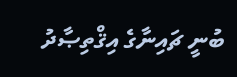ބުނީ ޗައިނާގެ އިޤްތިޞާދު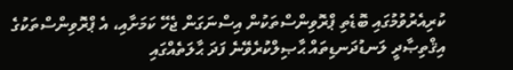ކުރިއެރުވުމުގައި ބޮޑެތި ޕްރޮވިންސްތަކުން އިސްނަގަން ޖެހޭ ކަމަށާއި، އެ ޕްރޮވިންސްތަކުގެ އިޤްތިޞާދީ ލަނޑުދަނޑިތައް ޙާޞިލްކުރެވޭނެ ފަދަ ޙާލަތެއްގައި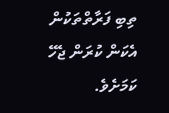ތިބި ފަރާތްތަކުން އެކަން ކުރަން ޖެހޭ ކަމަށެވެ.